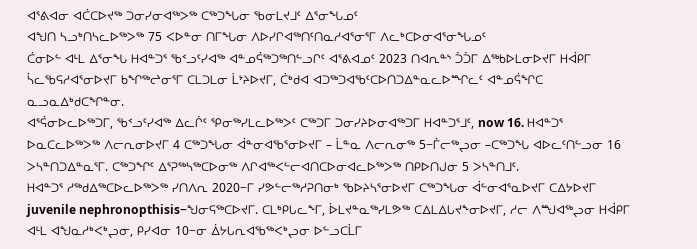ᐊᕐᕕᐊᓂ ᐊᑖᑕᐅᔪᖅ ᑐᓂᓯᓂᐊᖅᐳᖅ ᑕᖅᑐᖓᓂ ᖃᓂᒪᔪᒧᑦ ᐃᕐᓂᖓᓄᑦ
ᐊᖑᑎ ᓴᓗᒃᑎᓴᓚᐅᖅᐳᖅ 75 ᐸᐅᓐᓂ ᑎᒥᖓᓂ ᐱᐅᓯᒋᐊᖅᑎᑦᑎᓇᓱᐊᕐᓂᕐᒥ ᐱᓚᒃᑕᐅᓂᐊᕐᓂᖓᓄᑦ
ᑖᓂᐅᓪ ᐊᒻᒪ ᐃᕐᓂᖓ ᕼᐊᓐᑐᕐ ᖃᑉᓗᑦᓯᐊᖅ ᐊᓐᓄᕌᖅᑐᖅᑎᓪᓗᒋᑦ ᐊᕐᕕᐊᓄᑦ 2023 ᑎᐊᕆᓐᔅ ᑑᑑᒥ ᐃᖅᑲᐅᒪᓂᐅᔪᒥ ᕼᐋᑭᒥ ᓵᓚᖃᕋᓱᐊᕐᓂᐅᔪᒥ ᑲᖏᖅᖠᓂᕐᒥ ᑕᒪᑐᒪᓂ ᒫᔾᔨᐅᔪᒥ, ᑖᒃᑯᐊ ᐊᑐᖅᑐᐊᖃᑦᑕᐅᑎᑐᐃᓐᓇᓚᐅᙱᓚᑦ ᐊᓐᓄᕌᖏᑕ ᓇᓗᓇᐃᒃᑯᑕᖏᓐᓂ.
ᐊᕐᕌᓂᐅᓚᐅᖅᑐᒥ, ᖃᑉᓗᑦᓯᐊᖅ ᐃᓚᒌᑦ ᕿᓂᖅᓯᒪᓚᐅᖅᐳᑦ ᑕᖅᑐᒥ ᑐᓂᓯᔨᐅᓂᐊᖅᑐᒥ ᕼᐊᓐᑐᕐᒧᑦ, now 16. ᕼᐊᓐᑐᕐ ᐅᓇᑕᓚᐅᖅᐳᖅ ᐱᓕᕆᓂᐅᔪᒥ 4 ᑕᖅᑐᖓᓂ ᐋᓐᓂᐊᖃᕐᓂᐅᔪᒥ – ᒫᓐᓇ ᐱᓕᕆᓂᖅ 5−ᒦᓕᖅᖢᓂ –ᑕᖅᑐᖓ ᐊᐅᓚᑦᑎᓪᓗᓂ 16 ᐳᓴᓐᑎᑐᐃᓐᓇᕐᒥ. ᑕᖅᑐᖏᑦ ᐃᕐᕈᖅᓴᖅᑕᐅᓂᖅ ᐱᒋᐊᖅᐸᓪᓕᐊᑎᑕᐅᓂᐊᓚᐅᖅᐳᖅ ᑎᑭᐅᑎᒍᓂ 5 ᐳᓴᓐᑎᒧᑦ.
ᕼᐊᓐᑐᕐ ᓱᖅᑯᐃᖅᑕᐅᓚᐅᖅᐳᖅ ᓯᑎᐱᕆ 2020−ᒥ ᓯᕗᓪᓕᖅᓱᕈᑎᓂᒃ ᖃᐅᔨᓴᕐᓂᐅᔪᒥ ᑕᖅᑐᖓᓂ ᐋᓪᓂᐊᕐᓇᐅᔪᒥ ᑕᐃᔭᐅᔪᒥ juvenile nephronopthisis−ᖑᓂᕋᖅᑕᐅᔪᒥ. ᑕᒪᒃᑭᒐᓚᖕᒥ, ᐆᒪᔪᓐᓇᖅᓯᒪᕗᖅ ᑕᐃᒪᐃᒐᔪᖕᓂᐅᔪᒥ, ᓱᓕ ᐱᙳᐊᖅᖢᓂ ᕼᐋᑭᒥ ᐊᒻᒪ ᐊᖑᓇᓱᒃᐸᒃᖢᓂ, ᑭᓯᐊᓂ 10−ᓂ ᐄᔭᒐᕆᐊᖃᖅᐸᒃᖢᓂ ᐅᓪᓗᑕᒫᒥ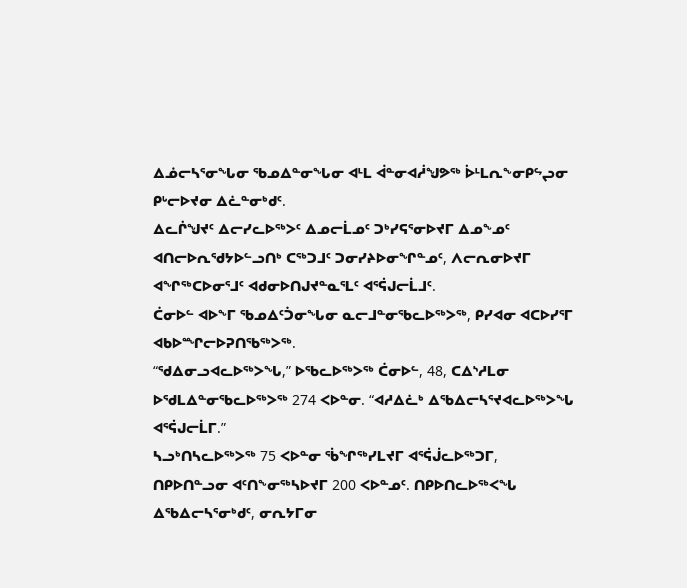ᐃᓅᓕᓴᕐᓂᖓᓂ ᖃᓄᐃᓐᓂᖓᓂ ᐊᒻᒪ ᐋᓐᓂᐊᓲᖑᕗᖅ ᐆᒻᒪᕆᖕᓂᑭᖦᖢᓂ ᑭᒡᓕᐅᔪᓂ ᐃᓛᓐᓂᒃᑯᑦ.
ᐃᓚᒌᖑᔪᑦ ᐃᓕᓯᓚᐅᖅᐳᑦ ᐃᓄᓕᒫᓄᑦ ᑐᒃᓯᕋᕐᓂᐅᔪᒥ ᐃᓄᖕᓄᑦ ᐊᑎᓕᐅᕆᖁᔭᐅᓪᓗᑎᒃ ᑕᖅᑐᒧᑦ ᑐᓂᓯᔨᐅᓂᖏᓐᓄᑦ, ᐱᓕᕆᓂᐅᔪᒥ ᐊᖏᖅᑕᐅᓂᕐᒧᑦ ᐊᑯᓂᐅᑎᒍᔪᓐᓇᕐᒪᑦ ᐊᕐᕌᒍᓕᒫᒧᑦ.
ᑖᓂᐅᓪ ᐊᐅᖕᒥ ᖃᓄᐃᑦᑑᓂᖓᓂ ᓇᓕᒧᓐᓂᖃᓚᐅᖅᐳᖅ, ᑭᓯᐊᓂ ᐊᑕᐅᓯᕐᒥ ᐊᑲᐅᙱᓕᐅᕈᑎᖃᖅᐳᖅ.
“ᖁᐃᓂᓗᐊᓚᐅᖅᐳᖓ,” ᐅᖃᓚᐅᖅᐳᖅ ᑖᓂᐅᓪ, 48, ᑕᐃᔅᓱᒪᓂ ᐅᖁᒪᐃᓐᓂᖃᓚᐅᖅᐳᖅ 274 ᐸᐅᓐᓂ. “ᐊᓱᐃᓛᒃ ᐃᖃᐃᓕᓴᕐᔪᐊᓚᐅᖅᐳᖓ ᐊᕐᕌᒍᓕᒫᒥ.”
ᓴᓗᒃᑎᓴᓚᐅᖅᐳᖅ 75 ᐸᐅᓐᓂ ᖄᖏᖅᓯᒪᔪᒥ ᐊᕐᕌᒎᓚᐅᖅᑐᒥ, ᑎᑭᐅᑎᓐᓗᓂ ᐊᑦᑎᖕᓂᖅᓴᐅᔪᒥ 200 ᐸᐅᓐᓄᑦ. ᑎᑭᐅᑎᓚᐅᖅᐸᖓ ᐃᖃᐃᓕᓴᕐᓂᒃᑯᑦ, ᓂᕆᔭᒥᓂ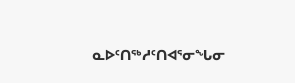ᓇᐅᑦᑎᖅᓱᑦᑎᐊᕐᓂᖓᓂ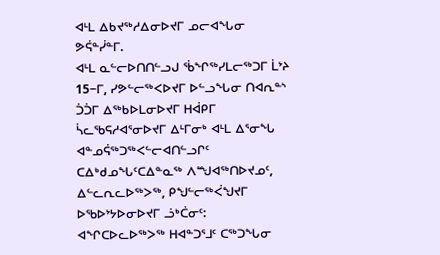ᐊᒻᒪ ᐃᑲᔪᖅᓱᐃᓂᐅᔪᒥ ᓄᓕᐊᖓᓂ ᕗᕌᓐᓰᓐᒥ.
ᐊᒻᒪ ᓇᓪᓕᐅᑎᑎᓪᓗᒍ ᖄᖏᖅᓯᒪᓕᖅᑐᒥ ᒫᔾᔨ 15−ᒥ, ᓯᕗᓪᓕᖅᐸᐅᔪᒥ ᐅᓪᓗᖓᓂ ᑎᐊᕆᓐᔅ ᑑᑑᒥ ᐃᖅᑲᐅᒪᓂᐅᔪᒥ ᕼᐋᑭᒥ ᓵᓚᖃᕋᓱᐊᕐᓂᐅᔪᒥ ᐃᒻᒥᓂᒃ ᐊᒻᒪ ᐃᕐᓂᖓ ᐊᓐᓄᕌᖅᑐᖅᐸᓪᓕᐊᑎᓪᓗᒋᑦ ᑕᐃᒃᑯᓄᖓᑦᑕᐃᓐᓇᖅ ᐱᙳᐊᖅᑎᐅᔪᓄᑦ, ᐃᓪᓚᕆᓚᐅᖅᐳᖅ, ᑭᖑᓪᓕᖅᐹᖑᔪᒥ ᐅᖃᐅᔾᔭᐅᓂᐅᔪᒥ ᓘᒃᑖᓂᑦ: ᐊᖏᑕᐅᓚᐅᖅᐳᖅ ᕼᐊᓐᑐᕐᒧᑦ ᑕᖅᑐᖓᓂ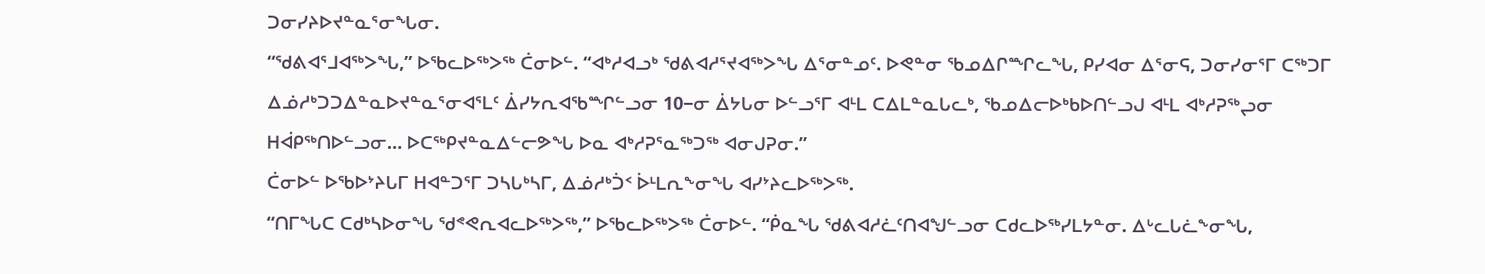ᑐᓂᓯᔨᐅᔪᓐᓇᕐᓂᖓᓂ.
“ᖁᕕᐊᕐᒧᐊᖅᐳᖓ,” ᐅᖃᓚᐅᖅᐳᖅ ᑖᓂᐅᓪ. “ᐊᒃᓱᐊᓗᒃ ᖁᕕᐊᓱᕐᔪᐊᖅᐳᖓ ᐃᕐᓂᓐᓄᑦ. ᐅᕙᓐᓂ ᖃᓄᐃᒋᙱᓚᖓ, ᑭᓯᐊᓂ ᐃᕐᓂᕋ, ᑐᓂᓯᓂᕐᒥ ᑕᖅᑐᒥ ᐃᓅᓱᒃᑐᑐᐃᓐᓇᐅᔪᓐᓇᕐᓂᐊᕐᒪᑦ ᐄᓯᔭᕆᐊᖃᙱᓪᓗᓂ 10−ᓂ ᐄᔭᒐᓂ ᐅᓪᓗᕐᒥ ᐊᒻᒪ ᑕᐃᒪᓐᓇᒐᓚᒃ, ᖃᓄᐃᓕᐅᒃᑲᐅᑎᓪᓗᒍ ᐊᒻᒪ ᐊᒃᓱᕈᖅᖢᓂ ᕼᐋᑭᖅᑎᐅᓪᓗᓂ… ᐅᑕᖅᑭᔪᓐᓇᐃᓪᓕᕗᖓ ᐅᓇ ᐊᒃᓱᕈᕐᓇᖅᑐᖅ ᐊᓂᒍᕈᓂ.”
ᑖᓂᐅᓪ ᐅᖃᐅᔾᔨᒐᒥ ᕼᐊᓐᑐᕐᒥ ᑐᓴᒐᒃᓴᒥ, ᐃᓅᓱᒃᑑᑉ ᐆᒻᒪᕆᖕᓂᖓ ᐊᓯᔾᔨᓚᐅᖅᐳᖅ.
“ᑎᒥᖓᑕ ᑕᑯᒃᓴᐅᓂᖓ ᖁᕝᕙᕆᐊᓚᐅᖅᐳᖅ,” ᐅᖃᓚᐅᖅᐳᖅ ᑖᓂᐅᓪ. “ᑮᓇᖓ ᖁᕕᐊᓱᓛᑦᑎᐊᖑᓪᓗᓂ ᑕᑯᓚᐅᖅᓯᒪᔭᓐᓂ. ᐃᒡᓚᒐᓛᖕᓂᖓ,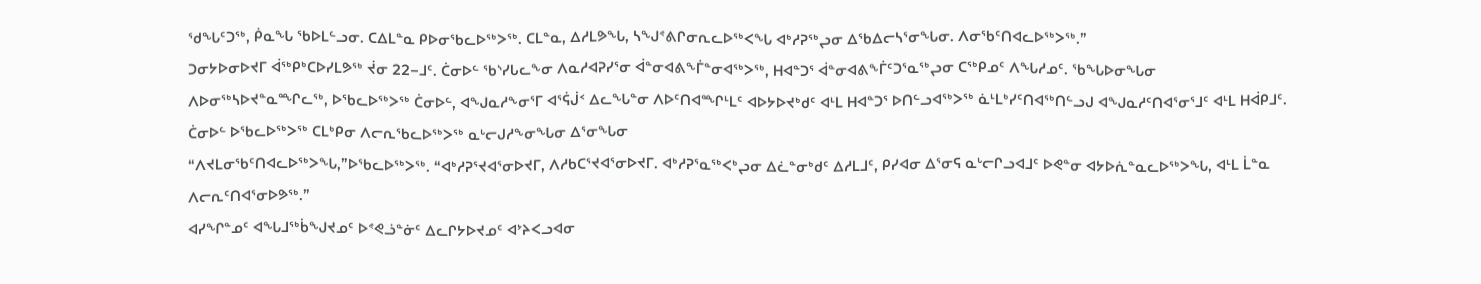ᖁᖓᑦᑐᖅ, ᑮᓇᖓ ᖃᐅᒪᓪᓗᓂ. ᑕᐃᒪᓐᓇ ᑭᐅᓂᖃᓚᐅᖅᐳᖅ. ᑕᒪᓐᓇ, ᐃᓱᒪᕗᖓ, ᓴᖑᕝᕕᒋᓂᕆᓚᐅᖅᐸᖓ ᐊᒃᓱᕈᖅᖢᓂ ᐃᖃᐃᓕᓴᕐᓂᖓᓂ. ᐱᓂᖃᑦᑎᐊᓚᐅᖅᐳᖅ.”
ᑐᓂᔭᐅᓂᐅᔪᒥ ᐋᖅᑭᒃᑕᐅᓯᒪᕗᖅ ᔫᓂ 22−ᒧᑦ. ᑖᓂᐅᓪ ᖃᔅᓯᒐᓚᖕᓂ ᐱᓇᓱᐊᕈᓯᕐᓂ ᐋᓐᓂᐊᕕᖕᒦᓐᓂᐊᖅᐳᖅ, ᕼᐊᓐᑐᕐ ᐋᓐᓂᐊᕕᖕᒦᑦᑐᕐᓇᖅᖢᓂ ᑕᖅᑭᓄᑦ ᐱᖓᓱᓄᑦ. ᖃᖓᐅᓂᖓᓂ ᐱᐅᓂᖅᓴᐅᔪᓐᓇᙱᓚᖅ, ᐅᖃᓚᐅᖅᐳᖅ ᑖᓂᐅᓪ, ᐊᖑᓇᓱᖕᓂᕐᒥ ᐊᕐᕌᒎᑉ ᐃᓚᖓᓐᓂ ᐱᐅᑦᑎᐊᙱᒻᒪᑦ ᐊᐅᔭᐅᔪᒃᑯᑦ ᐊᒻᒪ ᕼᐊᓐᑐᕐ ᐅᑎᓪᓗᐊᖅᐳᖅ ᓈᒻᒪᒃᓯᑦᑎᐊᖅᑎᓪᓗᒍ ᐊᖑᓇᓱᑦᑎᐊᕐᓂᕐᒧᑦ ᐊᒻᒪ ᕼᐋᑭᒧᑦ.
ᑖᓂᐅᓪ ᐅᖃᓚᐅᖅᐳᖅ ᑕᒪᒃᑭᓂ ᐱᓕᕆᖃᓚᐅᖅᐳᖅ ᓇᒡᓕᒍᓱᖕᓂᖓᓂ ᐃᕐᓂᖓᓂ
“ᐱᔪᒪᓂᖃᑦᑎᐊᓚᐅᖅᐳᖓ,”ᐅᖃᓚᐅᖅᐳᖅ. “ᐊᒃᓱᕈᕐᔪᐊᕐᓂᐅᔪᒥ, ᐱᓱᑲᑕᕐᔪᐊᕐᓂᐅᔪᒥ. ᐊᒃᓱᕈᕐᓇᖅᐸᒃᖢᓂ ᐃᓛᓐᓂᒃᑯᑦ ᐃᓱᒪᒧᑦ, ᑭᓯᐊᓂ ᐃᕐᓂᕋ ᓇᒡᓕᒋᓗᐊᒧᑦ ᐅᕙᓐᓂ ᐊᔭᐅᕇᓐᓇᓚᐅᖅᐳᖓ, ᐊᒻᒪ ᒫᓐᓇ ᐱᓕᕆᑦᑎᐊᕐᓂᐅᕗᖅ.”
ᐊᓯᖏᓐᓄᑦ ᐊᖓᒧᖅᑳᖑᔪᓄᑦ ᐅᕝᕙᓘᓐᓃᑦ ᐃᓚᒋᔭᐅᔪᓄᑦ ᐊᔾᔨᐸᓗᐊᓂ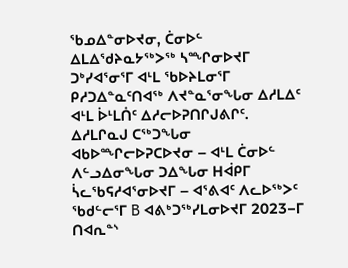ᖃᓄᐃᓐᓂᐅᔪᓂ, ᑖᓂᐅᓪ ᐃᒪᐃᖁᔨᓇᔭᖅᐳᖅ ᓴᙱᓂᐅᔪᒥ ᑐᒃᓯᐊᕐᓂᕐᒥ ᐊᒻᒪ ᖃᐅᔨᒪᓂᕐᒥ ᑭᓱᑐᐃᓐᓇᑦᑎᐊᖅ ᐱᔪᓐᓇᕐᓂᖓᓂ ᐃᓱᒪᐃᑦ ᐊᒻᒪ ᐆᒻᒪᑏᑦ ᐃᓱᓕᐅᕈᑎᒋᒍᕕᒋᑦ.
ᐃᓱᒪᒋᓇᒍ ᑕᖅᑐᖓᓂ ᐊᑲᐅᙱᓕᐅᕈᑕᐅᔪᓂ – ᐊᒻᒪ ᑖᓂᐅᓪ ᐱᓪᓗᐃᓂᖓᓂ ᑐᐃᖓᓂ ᕼᐋᑭᒥ ᓵᓚᖃᕋᓱᐊᕐᓂᐅᔪᒥ – ᐊᕐᕕᐊᑦ ᐱᓚᐅᖅᐳᑦ ᖃᑯᓪᓕᕐᒥ B ᐊᕕᒃᑐᖅᓯᒪᓂᐅᔪᒥ 2023−ᒥ ᑎᐊᕆᓐᔅ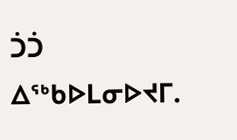ᑑᑑ ᐃᖅᑲᐅᒪᓂᐅᔪᒥ.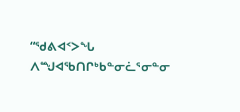“ᖁᕕᐊᑉᐳᖓ ᐱᙳᐊᖃᑎᒋᒃᑲᓐᓂᓛᕐᓂᓐᓂ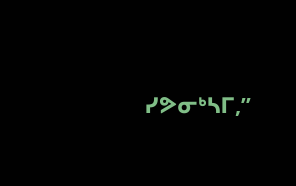ᓯᕗᓂᒃᓴᒥ,”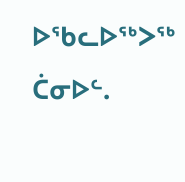ᐅᖃᓚᐅᖅᐳᖅ ᑖᓂᐅᓪ.